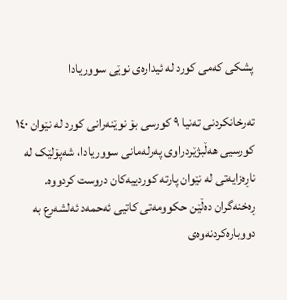پشکی کەمی کورد لە ئیدارەی نوێی سووریادا

تەرخانکردنی تەنیا ٩ کورسی بۆ نوێنەرانی کورد لە نێوان ١٤٠ کورسیی هەڵبژێردراوی پەرلەمانی سووریادا، شەپۆلێک لە ناڕەزایەتی لە نێوان پارتە کوردییەکان دروست کردووە. ڕەخنەگران دەڵێن حکوومەتی کاتیی ئەحمەد ئەلشەرع بە دووبارەکردنەوەی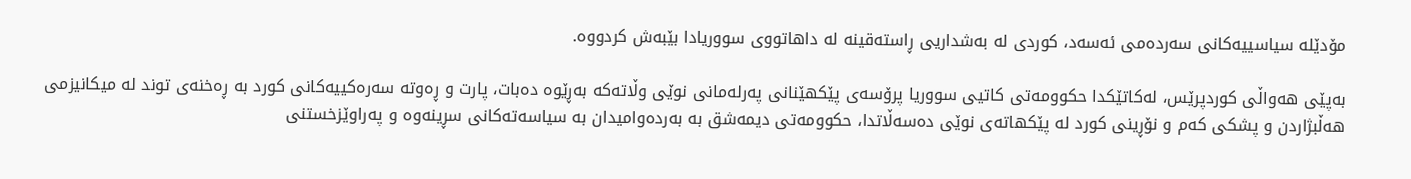مۆدێلە سیاسییەکانی سەردەمی ئەسەد، کوردی لە بەشداریی ڕاستەقینە لە داهاتووی سووریادا بێبەش کردووە.

بەپێی هەواڵی کوردپرێس، لەکاتێکدا حکوومەتی کاتیی سووریا پرۆسەی پێکهێنانی پەرلەمانی نوێی وڵاتەکە بەڕێوە دەبات، پارت و ڕەوتە سەرەکییەکانی کورد بە ڕەخنەی توند لە میکانیزمی هەڵبژاردن و پشکی کەم و نۆڕینی کورد لە پێکهاتەی نوێی دەسەڵاتدا، حکوومەتی دیمەشق بە بەردەوامیدان بە سیاسەتەکانی سڕینەوە و پەراوێزخستنی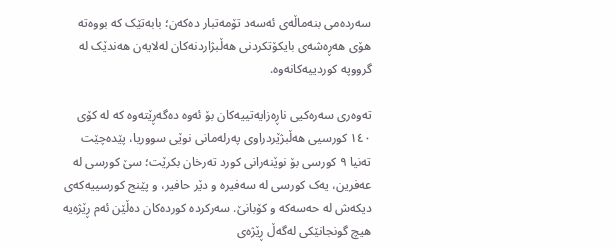سەردەمی بنەماڵەی ئەسەد تۆمەتبار دەکەن؛ بابەتێک کە بووەتە هۆی هەڕەشەی بایکۆتکردنی هەڵبژاردنەکان لەلایەن هەندێک لە گرووپە کوردییەکانەوە.

تەوەری سەرەکیی ناڕەزایەتییەکان بۆ ئەوە دەگەڕێتەوە کە لە کۆی ١٤٠ کورسیی هەڵبژێردراوی پەرلەمانی نوێی سووریا، پێدەچێت تەنیا ٩ کورسی بۆ نوێنەرانی کورد تەرخان بکرێت؛ سێ کورسی لە عەفرین، یەک کورسی لە سەفیرە و دێر حافیر، و پێنج کورسییەکەی دیکەش لە حەسەکە و کۆبانێ. سەرکردە کوردەکان دەڵێن ئەم ڕێژەیە هیچ گونجانێکی لەگەڵ ڕێژەی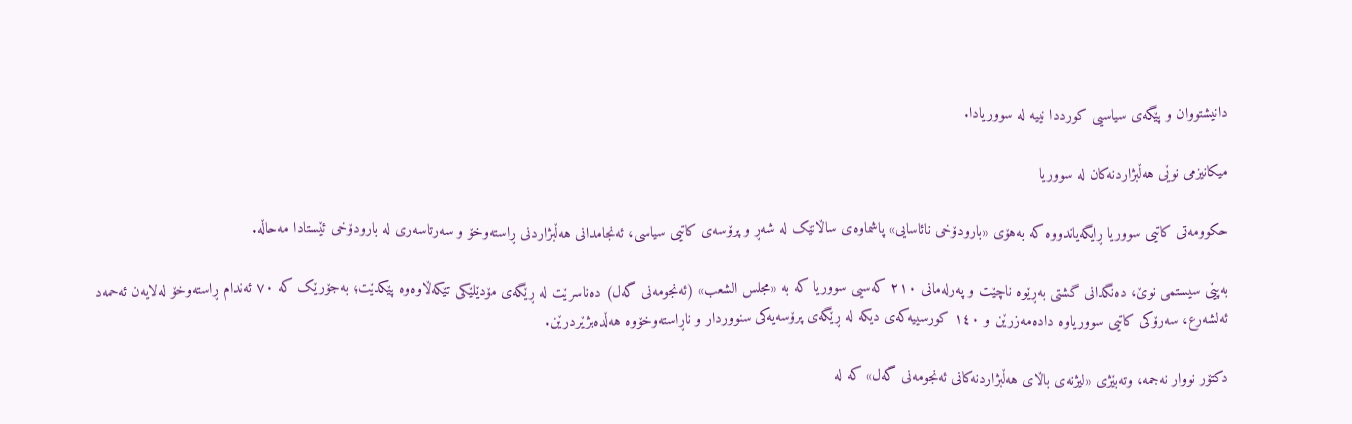دانیشتووان و پێگەی سیاسیی کورددا نییە لە سووریادا.

میکانیزمی نوێی هەڵبژاردنەکان لە سووریا

حکوومەتی کاتیی سووریا ڕایگەیاندووە کە بەهۆی «بارودۆخی نائاسایی» پاشماوەی ساڵانێک لە شەڕ و پرۆسەی کاتیی سیاسی، ئەنجامدانی هەڵبژاردنی ڕاستەوخۆ و سەرتاسەری لە بارودۆخی ئێستادا مەحاڵە.

بەپێی سیستمی نوێ، دەنگدانی گشتی بەڕێوە ناچێت و پەرلەمانی ٢١٠ کەسیی سووریا کە بە «مجلس الشعب» (ئەنجومەنی گەل) دەناسرێت لە ڕێگەی مۆدێلێکی تێکەڵاوەوە پێکدێت؛ بەجۆرێک کە ٧٠ ئەندام ڕاستەوخۆ لەلایەن ئەحمەد ئەلشەرع، سەرۆکی کاتیی سووریاوە دادەمەزرێن و ١٤٠ کورسییەکەی دیکە لە ڕێگەی پرۆسەیەکی سنووردار و ناڕاستەوخۆوە هەڵدەبژێردرێن.

دکتۆر نووار نەجمە، وتەبێژی «لیژنەی باڵای هەڵبژاردنەکانی ئەنجومەنی گەل» کە لە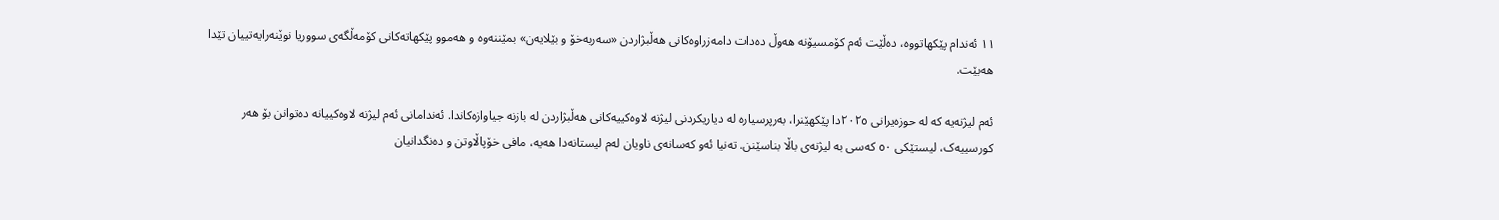١١ ئەندام پێکهاتووە، دەڵێت ئەم کۆمسیۆنە هەوڵ دەدات دامەزراوەکانی هەڵبژاردن «سەربەخۆ و بێلایەن» بمێننەوە و هەموو پێکهاتەکانی کۆمەڵگەی سووریا نوێنەرایەتییان تێدا هەبێت.

ئەم لیژنەیە کە لە حوزەیرانی ٢٠٢٥دا پێکهێنرا، بەرپرسیارە لە دیاریکردنی لیژنە لاوەکییەکانی هەڵبژاردن لە بازنە جیاوازەکاندا. ئەندامانی ئەم لیژنە لاوەکییانە دەتوانن بۆ هەر کورسییەک، لیستێکی ٥٠ کەسی بە لیژنەی باڵا بناسێنن. تەنیا ئەو کەسانەی ناویان لەم لیستانەدا هەیە، مافی خۆپاڵاوتن و دەنگدانیان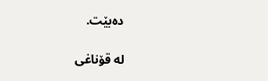دەبێت.

لە قۆناغی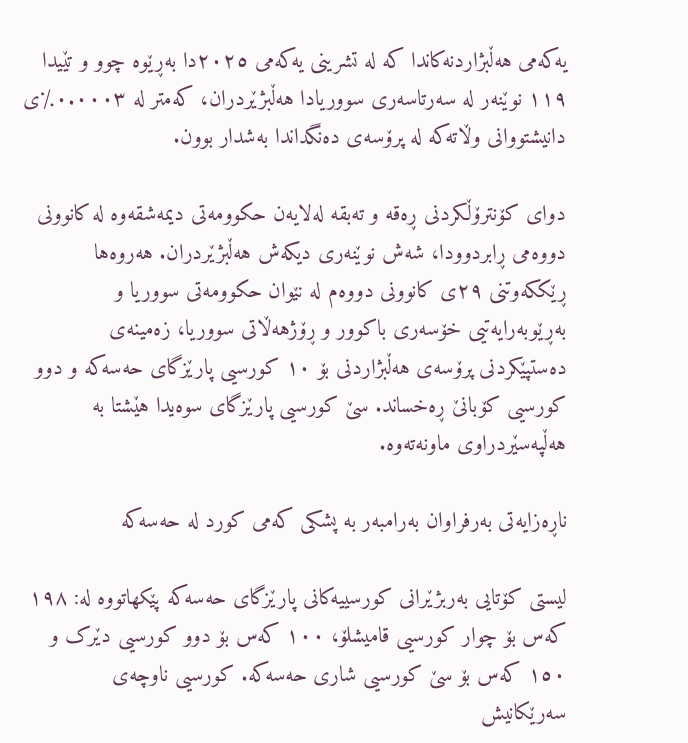یەکەمی هەڵبژاردنەکاندا کە لە تشرینی یەکەمی ٢٠٢٥دا بەڕێوە چوو و تێیدا ١١٩ نوێنەر لە سەرتاسەری سووریادا هەڵبژێردران، کەمتر لە ٠.٠٠٠٣٪ی دانیشتووانی وڵاتەکە لە پرۆسەی دەنگداندا بەشدار بوون.

دوای کۆنترۆڵکردنی ڕەقە و تەبقە لەلایەن حکوومەتی دیمەشقەوە لە کانوونی دووەمی ڕابردوودا، شەش نوێنەری دیکەش هەڵبژێردران. هەروەها ڕێککەوتنی ٢٩ی کانوونی دووەم لە نێوان حکوومەتی سووریا و بەڕێوبەرایەتیی خۆسەری باکوور و ڕۆژهەڵاتی سووریا، زەمینەی دەستپێکردنی پرۆسەی هەڵبژاردنی بۆ ١٠ کورسیی پارێزگای حەسەکە و دوو کورسیی کۆبانێ ڕەخساند. سێ کورسیی پارێزگای سوەیدا هێشتا بە هەڵپەسێردراوی ماونەتەوە.

ناڕەزایەتی بەرفراوان بەرامبەر بە پشکی کەمی کورد لە حەسەکە

لیستی کۆتایی بەربژێرانی کورسییەکانی پارێزگای حەسەکە پێکهاتووە لە: ١٩٨ کەس بۆ چوار کورسیی قامیشلۆ، ١٠٠ کەس بۆ دوو کورسیی دێرک و ١٥٠ کەس بۆ سێ کورسیی شاری حەسەکە. کورسیی ناوچەی سەرێکانیش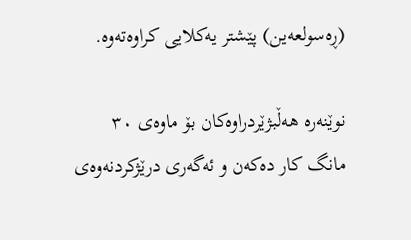(ڕەسولعەین) پێشتر یەکلایی کراوەتەوە.

نوێنەرە هەڵبژێردراوەکان بۆ ماوەی ٣٠ مانگ کار دەکەن و ئەگەری درێژکردنەوەی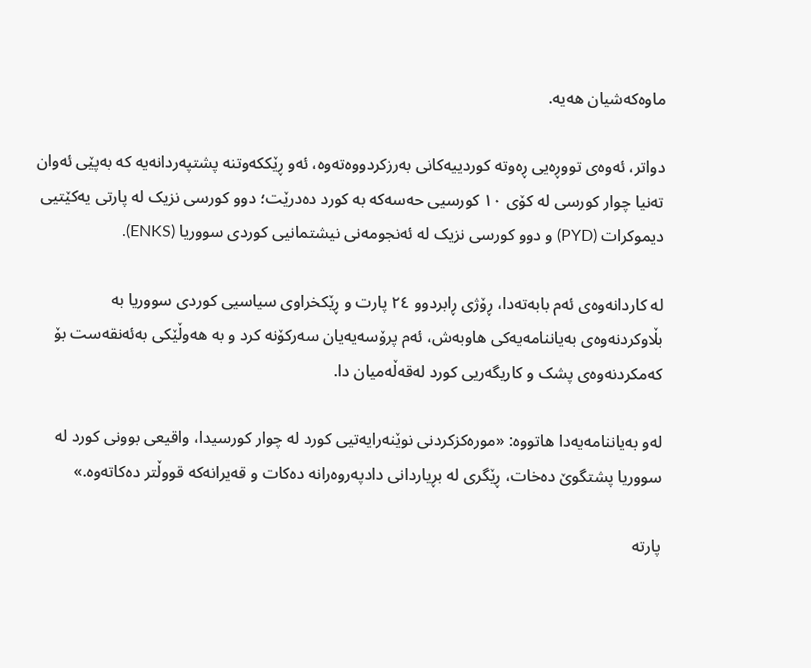ماوەکەشیان هەیە.

دواتر، ئەوەی تووڕەیی ڕەوتە کوردییەکانی بەرزکردووەتەوە، ئەو ڕێککەوتنە پشتپەردانەیە کە بەپێی ئەوان تەنیا چوار کورسی لە کۆی ١٠ کورسیی حەسەکە بە کورد دەدرێت؛ دوو کورسی نزیک لە پارتی یەکێتیی دیموکرات (PYD) و دوو کورسی نزیک لە ئەنجومەنی نیشتمانیی کوردی سووریا (ENKS).

لە کاردانەوەی ئەم بابەتەدا، ڕۆژی ڕابردوو ٢٤ پارت و ڕێکخراوی سیاسیی کوردی سووریا بە بڵاوکردنەوەی بەیاننامەیەکی هاوبەش، ئەم پرۆسەیەیان سەرکۆنە کرد و بە هەوڵێکی بەئەنقەست بۆ کەمکردنەوەی پشک و کاریگەریی کورد لەقەڵەمیان دا.

لەو بەیاننامەیەدا هاتووە: «مورەکزکردنی نوێنەرایەتیی کورد لە چوار کورسیدا، واقیعی بوونی کورد لە سووریا پشتگوێ دەخات، ڕێگری لە بڕیاردانی دادپەروەرانە دەکات و قەیرانەکە قووڵتر دەکاتەوە.»

پارتە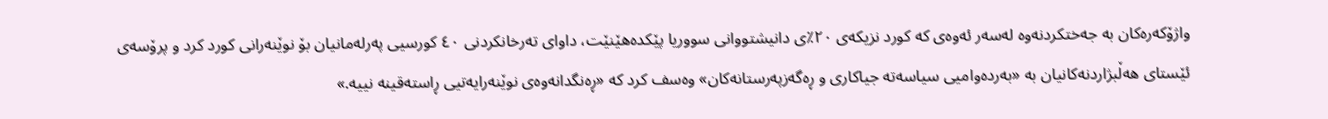واژۆکەرەکان بە جەختکردنەوە لەسەر ئەوەی کە کورد نزیکەی ٢٠٪ی دانیشتووانی سووریا پێکدەهێنێت، داوای تەرخانکردنی ٤٠ کورسیی پەرلەمانیان بۆ نوێنەرانی کورد کرد و پرۆسەی ئێستای هەڵبژاردنەکانیان بە «بەردەوامیی سیاسەتە جیاکاری و ڕەگەزپەرستانەکان» وەسف کرد کە «ڕەنگدانەوەی نوێنەرایەتیی ڕاستەقینە نییە.»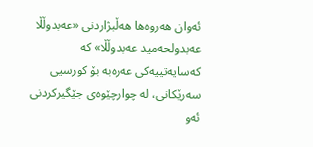ئەوان هەروەها هەڵبژاردنی «عەبدوڵڵا عەبدولحەمید عەبدوڵڵا» کە کەسایەتییەکی عەرەبە بۆ کورسیی سەرێکانی، لە چوارچێوەی جێگیرکردنی ئەو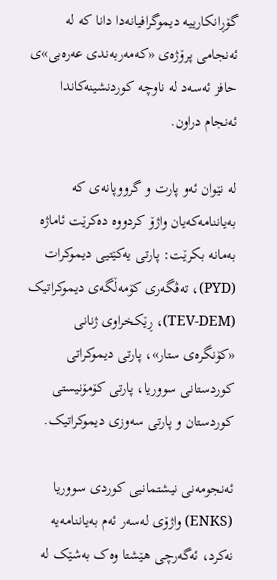گۆڕانکارییە دیموگرافیانەدا دانا کە لە ئەنجامی پرۆژەی «کەمەربەندی عەرەبی»ی حافز ئەسەد لە ناوچە کوردنشینەکاندا ئەنجام دراون.

لە نێوان ئەو پارت و گرووپانەی کە بەیاننامەکەیان واژۆ کردووە دەکرێت ئاماژە بەمانە بکرێت: پارتی یەکێتیی دیموکرات (PYD)، تەڤگەری کۆمەڵگەی دیموکراتیک (TEV-DEM)، ڕێکخراوی ژنانی «کۆنگرەی ستار»، پارتی دیموکراتی کوردستانی سووریا، پارتی کۆمۆنیستی کوردستان و پارتی سەوزی دیموکراتیک.

ئەنجومەنی نیشتمانیی کوردی سووریا (ENKS) واژۆی لەسەر ئەم بەیاننامەیە نەکرد، ئەگەرچی هێشتا وەک بەشێک لە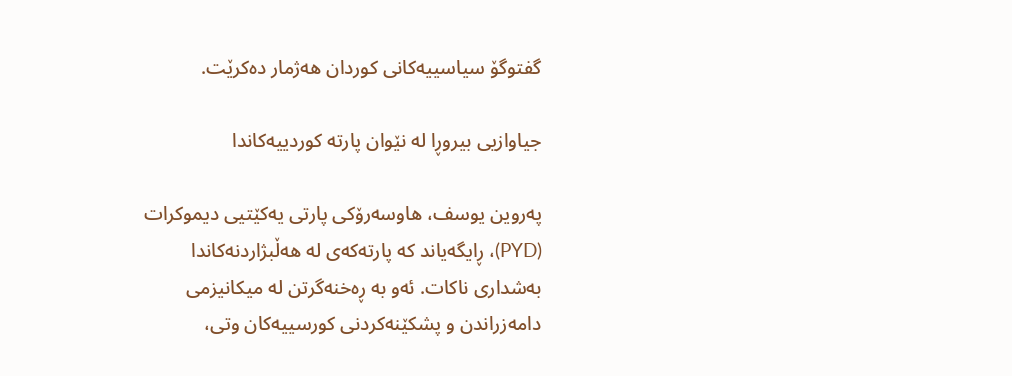گفتوگۆ سیاسییەکانی کوردان هەژمار دەکرێت.

جیاوازیی بیروڕا لە نێوان پارتە کوردییەکاندا

پەروین یوسف، هاوسەرۆکی پارتی یەکێتیی دیموکرات (PYD)، ڕایگەیاند کە پارتەکەی لە هەڵبژاردنەکاندا بەشداری ناکات. ئەو بە ڕەخنەگرتن لە میکانیزمی دامەزراندن و پشکێنەکردنی کورسییەکان وتی،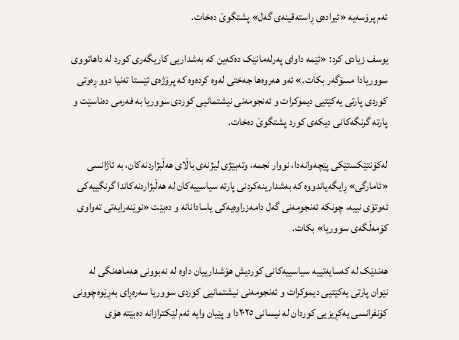ئەم پرۆسەیە «ئیرادەی ڕاستەقینەی گەل» پشتگوێ دەخات.

یوسف زیادی کرد: «ئێمە داوای پەرلەمانێک دەکەین کە بەشداریی کاریگەری کورد لە داهاتووی سووریادا مسۆگەر بکات.» ئەو هەروەها جەختی لەوە کردەوە کە پرۆژەی ئێستا تەنیا دوو ڕەوتی کوردی پارتی یەکێتیی دیموکرات و ئەنجومەنی نیشتمانیی کوردی سووریا بە فەرمی دەناسێت و پارتە گرنگەکانی دیکەی کورد پشتگوێ دەخات.

لەکۆنتێکستێکی پێچەوانەدا، نووار نجمە، وتەبێژی لیژنەی باڵای هەڵبژاردنەکان، بە ئاژانسی «ئامارگی» ڕایگەیاندووە کە بەشدارینەکردنی پارتە سیاسییەکان لە هەڵبژاردنەکاندا گرنگییەکی ئەوتۆی نییە، چونکە ئەنجومەنی گەل دامەزراوەیەکی یاسادانانە و دەبێت «نوێنەرایەتی تەواوی کۆمەڵگەی سووریا» بکات.

هەندێک لە کەسایەتییە سیاسییەکانی کوردیش هۆشدارییان داوە لە نەبوونی هەماهەنگی لە نێوان پارتی یەکێتیی دیموکرات و ئەنجومەنی نیشتمانیی کوردی سووریا سەرەڕای بەڕێوەچوونی کۆنفرانسی یەکڕیزیی کوردان لە نیسانی ٢٠٢٥دا و پێیان وایە ئەم لێکترازانە دەبێتە هۆی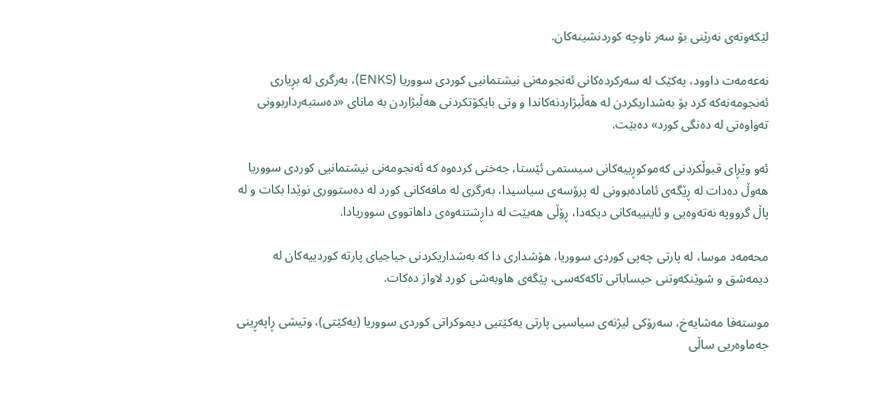لێکەوتەی نەرێنی بۆ سەر ناوچە کوردنشینەکان.

نەعەمەت داوود، یەکێک لە سەرکردەکانی ئەنجومەنی نیشتمانیی کوردی سووریا (ENKS)، بەرگری لە بڕیاری ئەنجومەنەکە کرد بۆ بەشداریکردن لە هەڵبژاردنەکاندا و وتی بایکۆتکردنی هەڵبژاردن بە مانای «دەستبەرداربوونی تەواوەتی لە دەنگی کورد» دەبێت.

ئەو وێڕای قبوڵکردنی کەموکوڕییەکانی سیستمی ئێستا، جەختی کردەوە کە ئەنجومەنی نیشتمانیی کوردی سووریا هەوڵ دەدات لە ڕێگەی ئامادەبوونی لە پرۆسەی سیاسیدا، بەرگری لە مافەکانی کورد لە دەستووری نوێدا بکات و لە پاڵ گرووپە نەتەوەیی و ئاینییەکانی دیکەدا، ڕۆڵی هەبێت لە داڕشتنەوەی داهاتووی سووریادا.

محەمەد موسا، لە پارتی چەپی کوردی سووریا، هۆشداری دا کە بەشداریکردنی جیاجیای پارتە کوردییەکان لە دیمەشق و شوێنکەوتنی حیساباتی تاکەکەسی، پێگەی هاوبەشی کورد لاواز دەکات.

موستەفا مەشایەخ، سەرۆکی لیژنەی سیاسیی پارتی یەکێتیی دیموکراتی کوردی سووریا (یەکێتی)، وتیشی ڕاپەڕینی جەماوەریی ساڵی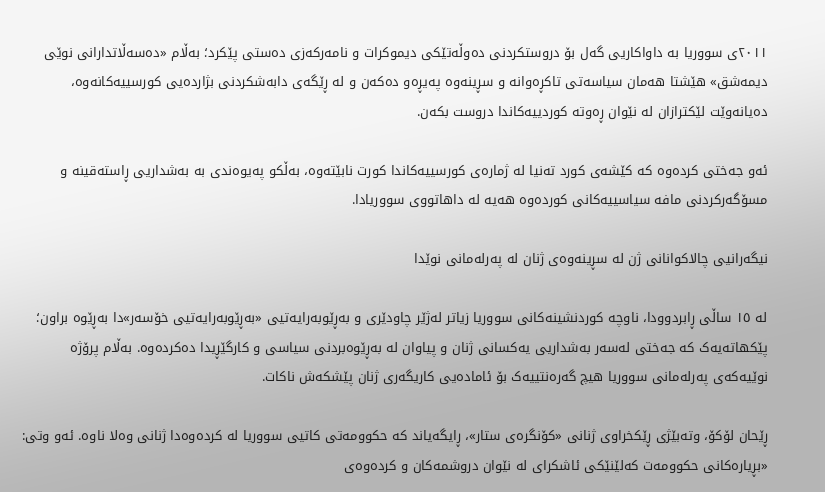٢٠١١ی سووریا بە داواکاریی گەل بۆ دروستکردنی دەوڵەتێکی دیموکرات و نامەرکەزی دەستی پێکرد؛ بەڵام «دەسەڵاتدارانی نوێی دیمەشق» هێشتا هەمان سیاسەتی تاکڕەوانە و سڕینەوە پەیڕەو دەکەن و لە ڕێگەی دابەشکردنی بژاردەیی کورسییەکانەوە، دەیانەوێت لێکترازان لە نێوان ڕەوتە کوردییەکاندا دروست بکەن.

ئەو جەختی کردەوە کە کێشەی کورد تەنیا لە ژمارەی کورسییەکاندا کورت نابێتەوە، بەڵکو پەیوەندی بە بەشداریی ڕاستەقینە و مسۆگەرکردنی مافە سیاسییەکانی کوردەوە هەیە لە داهاتووی سووریادا.

نیگەرانیی چالاکوانانی ژن لە سڕینەوەی ژنان لە پەرلەمانی نوێدا

لە ١٥ ساڵی ڕابردوودا، ناوچە کوردنشینەکانی سووریا زیاتر لەژێر چاودێری و بەڕێوبەرایەتیی «بەڕێوبەرایەتیی خۆسەر»دا بەڕێوە براون؛ پێکهاتەیەک کە جەختی لەسەر بەشداریی یەکسانی ژنان و پیاوان لە بەڕێوەبردنی سیاسی و کارگێڕیدا دەکردەوە. بەڵام پرۆژە نوێیەکەی پەرلەمانی سووریا هیچ گەرەنتییەک بۆ ئامادەیی کاریگەری ژنان پێشکەش ناکات.

ڕێحان لۆکۆ، وتەبێژی ڕێکخراوی ژنانی «کۆنگرەی ستار»، ڕایگەیاند کە حکوومەتی کاتیی سووریا لە کردەوەدا ژنانی وەلا ناوە. ئەو وتی: «بڕیارەکانی حکوومەت کەلێنێکی ئاشکرای لە نێوان دروشمەکان و کردەوەی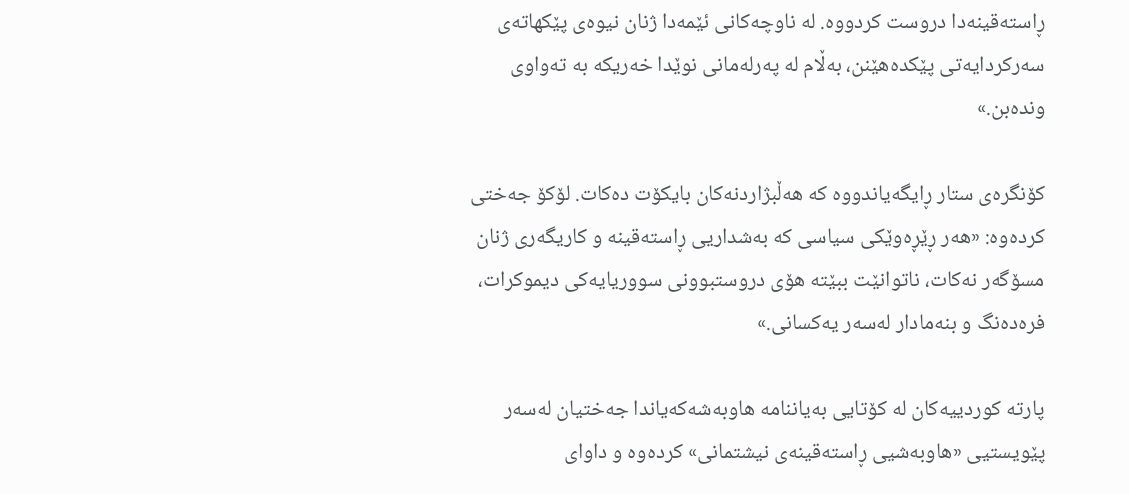ڕاستەقینەدا دروست کردووە. لە ناوچەکانی ئێمەدا ژنان نیوەی پێکهاتەی سەرکردایەتی پێکدەهێنن، بەڵام لە پەرلەمانی نوێدا خەریکە بە تەواوی وندەبن.»

کۆنگرەی ستار ڕایگەیاندووە کە هەڵبژاردنەکان بایکۆت دەکات. لۆکۆ جەختی کردەوە: «هەر ڕێڕەوێکی سیاسی کە بەشداریی ڕاستەقینە و کاریگەری ژنان مسۆگەر نەکات، ناتوانێت ببێتە هۆی دروستبوونی سووریایەکی دیموکرات، فرەدەنگ و بنەمادار لەسەر یەکسانی.»

پارتە کوردییەکان لە کۆتایی بەیاننامە هاوبەشەکەیاندا جەختیان لەسەر پێویستیی «هاوبەشیی ڕاستەقینەی نیشتمانی» کردەوە و داوای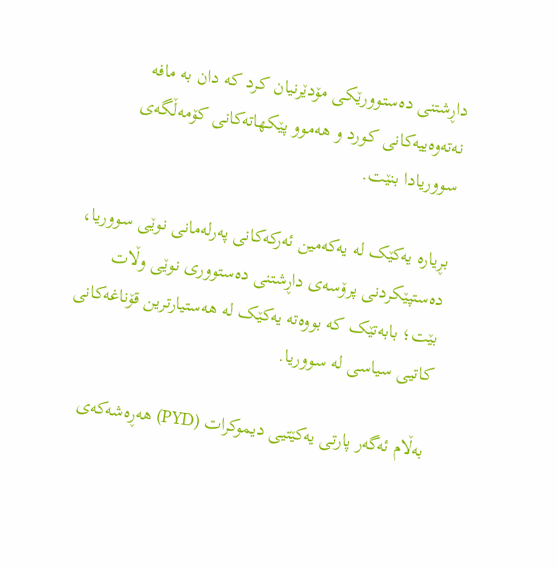داڕشتنی دەستوورێکی مۆدێرنیان کرد کە دان بە مافە نەتەوەییەکانی کورد و هەموو پێکهاتەکانی کۆمەڵگەی سووریادا بنێت.

بڕیارە یەکێک لە یەکەمین ئەرکەکانی پەرلەمانی نوێی سووریا، دەستپێکردنی پرۆسەی داڕشتنی دەستووری نوێی وڵات بێت؛ بابەتێک کە بووەتە یەکێک لە هەستیارترین قۆناغەکانی کاتیی سیاسی لە سووریا.

بەڵام ئەگەر پارتی یەکێتیی دیموکرات (PYD) هەڕەشەکەی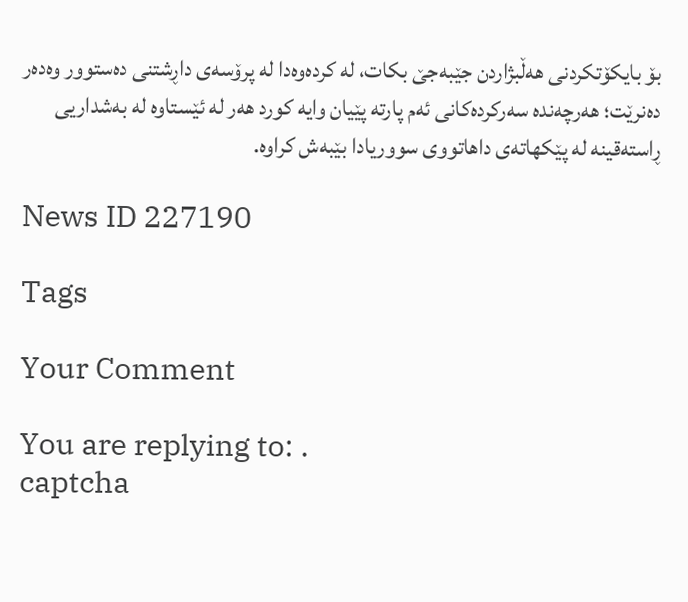بۆ بایکۆتکردنی هەڵبژاردن جێبەجێ بکات، لە کردەوەدا لە پرۆسەی داڕشتنی دەستوور وەدەر دەنرێت؛ هەرچەندە سەرکردەکانی ئەم پارتە پێیان وایە کورد هەر لە ئێستاوە لە بەشداریی ڕاستەقینە لە پێکهاتەی داهاتووی سووریادا بێبەش کراوە.

News ID 227190

Tags

Your Comment

You are replying to: .
captcha